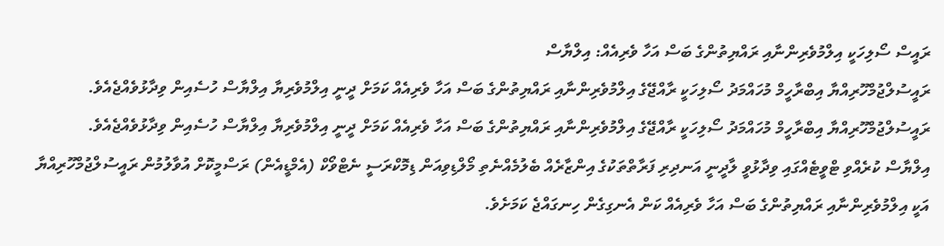ރައީސް ސޯލިހަކީ އިލްމުވެރިންނާއި ރައްޔިތުންގެ ބަސް އަހާ ވެރިއެއް: އިލްޔާސް
ރައީސުލްޖުމްހޫރިއްޔާ އިބްރާހީމް މުހައްމަދު ސޯލިހަކީ ރާއްޖޭގެ އިލްމުވެރިންނާއި ރައްޔިތުންގެ ބަސް އަހާ ވެރިއެއް ކަމަށް ދީނީ އިލްމުވެރިޔާ އިލްޔާސް ހުސެއިން ވިދާޅުވެއްޖެއެވެ.
ރައީސުލްޖުމްހޫރިއްޔާ އިބްރާހީމް މުހައްމަދު ސޯލިހަކީ ރާއްޖޭގެ އިލްމުވެރިންނާއި ރައްޔިތުންގެ ބަސް އަހާ ވެރިއެއް ކަމަށް ދީނީ އިލްމުވެރިޔާ އިލްޔާސް ހުސެއިން ވިދާޅުވެއްޖެއެވެ.
އިލްޔާސް ކުރެއްވި ޓްވީޓެއްގައި ވިދާޅުވީ ލާދީނީ އަނދިރި ފަރާތްތަކުގެ އިންޒާރެއް ބެލުމެއްނެތި މޯލްޑިވިއަން ޑިމޮކްރަސީ ނެޓްވޯކް (އެމްޑީއެން) ރަސްމީކޮށް އުވާލުމުން ރައީސުލްޖުމްހޫރިއްޔާ އަކީ އިލްމުވެރިންނާއި ރައްޔިތުންގެ ބަސް އަހާ ވެރިއެއް ކަން އެނގިގެން ހިނގައްޖެ ކަމަށެވެ.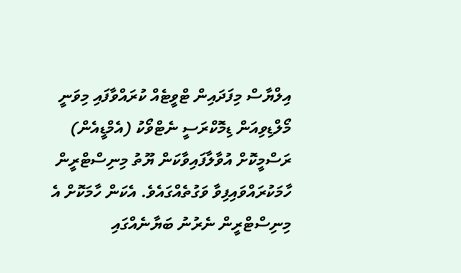އިލްޔާސް މިފަދައިން ޓްވީޓެއް ކުރައްވާފައި މިވަނީ މޯލްޑިވިއަން ޑިމޮކްރަސީ ނެޓްވޯކު (އެމްޑީއެން) ރަސްމީކޮށް އުވާލާފައިވާކަން ޔޫތު މިނިސްޓްރީން ހާމަކުރައްވައިފިވާ ވަގުތެއްގައެވެ. އެކަން ހާމަކޮށް އެ މިނިސްޓްރީން ނެރުނު ބަޔާނެއްގައި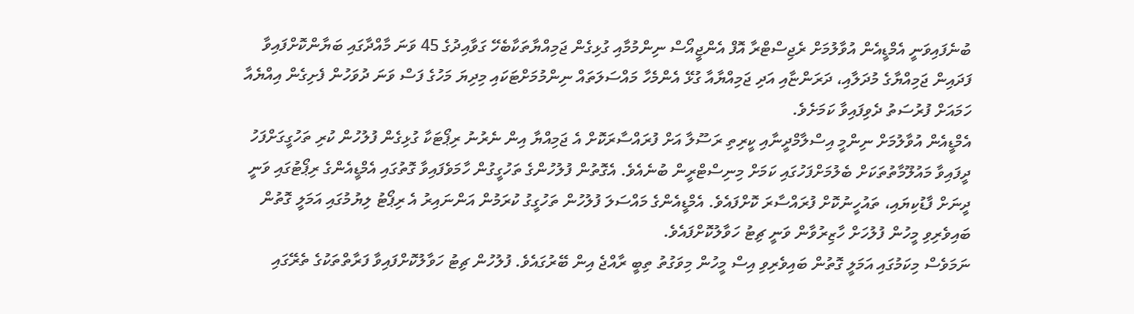ބުނެފައިވަނީ އެމްޑީއެން އުވާލުމަށް ރެޖިސްޓްރާ އޮފް އެންޖީއޯސް ނިންމުމާއި ގުޅިގެން ޖަމިއްޔާތަކާބެހޭ ގަވާއިދުގެ 45 ވަނަ މާއްދާގައި ބަޔާންކޮށްފައިވާ ފަދައިން ޖަމިއްޔާގެ މުދަލާއި، ދަރަންޏާއި އަދި ޖަމިއްޔާއާ ގުޅޭ އެންމެހާ މައްސަލަތައް ނިންމުމަށްޓަކައި މިދިޔަ މަހުގެ ފަސް ވަނަ ދުވަހުން ފެށިގެން އިއްޔެއާ ހަމައަށް ފުރުސަތު ދެވިފައިވާ ކަމަށެވެ.
އެމްޑީއެން އުވާލުމަށް ނިންމީ އިސްލާމްދީނާއި ކީރިތި ރަސޫލާ އަށް ފުރައްސާރަކޮށް އެ ޖަމިއްޔާ އިން ނެރުނު ރިޕޯޓަކާ ގުޅިގެން ފުލުހުން ކުރި ތަހުގީގަށްފަހު ދީފައިވާ މައުލޫމާތުތަކަށް ބެލުމަށްފަހުގައި ކަމަށް މިނިސްޓްރީން ބުނެއެވެ. އެގޮތުން ފުލުހުންގެ ތަހުގީގުން ހާމަވެފައިވާ ގޮތުގައި އެމްޑީއެންގެ ރިޕޯޓުގައި ވަނީ ދީނަށް ފާޑުކިޔައި، ތައުހީނުކޮށް ފުރައްސާރަ ކޮށްފައެވެ. އެމްޑީއެންގެ މައްސަލަ ފުލުހުން ތަހުގީގު ކުރަމުން އަންނައިރު އެ ރިޕޯޓު ލިޔުމުގައި އަމަލީ ގޮތުން ބައިވެރިވި މީހުން ފުލުހަށް ހާޒިރުވާން ވަނީ ޗިޓު ހަވާލުކޮށްފައެވެ.
ނަމަވެސް މިކަމުގައި އަމަލީ ގޮތުން ބައިވެރިވި އިސް މީހުން މިވަގުތު ތިބީ ރާއްޖެ އިން ބޭރުގައެވެ. ފުލުހުން ޗިޓު ހަވާލުކޮށްފައިވާ ފަރާތްތަކުގެ ތެރޭގައި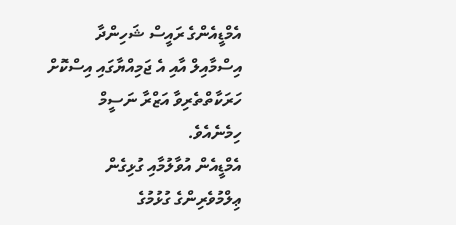އެމްޑީއެންގެ ރައީސް ޝަހިންދާ އިސްމާއިލް އާއި އެ ޖަމިއްޔާގައި އިސްކޮށް ހަރަކާތްތެރިވާ އަޒްރާ ނަސީމް ހިމެނެއެވެ.
އެމްޑީއެން އުވާލުމާއި ގުޅިގެން ޢިލްމުވެރިންގެ ގުޅުމުގެ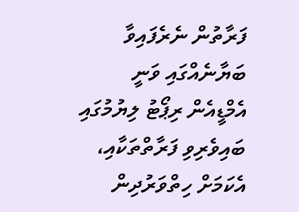ފަރާތުން ނެރެފައިވާ ބަޔާނެއްގައި ވަނީ އެމްޑީއެން ރިޕޯޓު ލިޔުމުގައި ބައިވެރިވި ފަރާތްތަކާއި، އެކަމަށް ހިތްވަރުދިން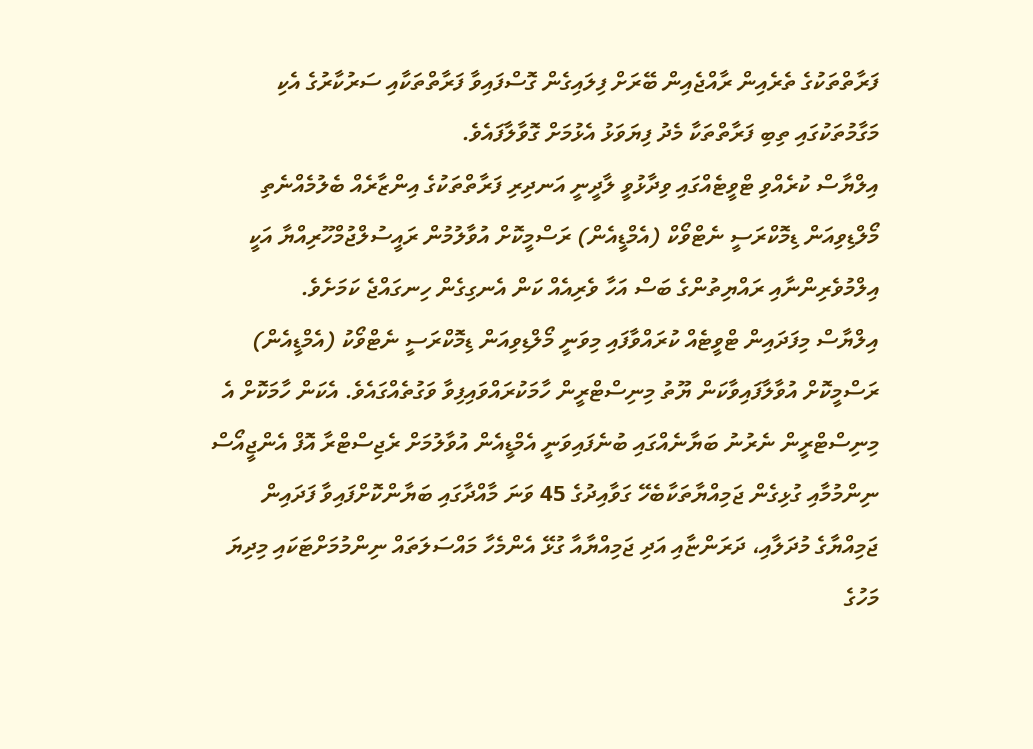ފަރާތްތަކުގެ ތެރެއިން ރާއްޖެއިން ބޭރަށް ފިލައިގެން ގޮސްފައިވާ ފަރާތްތަކާއި ސަރުކާރުގެ އެކި މަގާމުތަކުގައި ތިބި ފަރާތްތަކާ މެދު ފިޔަވަޅު އެޅުމަށް ގޮވާލާފައެވެ.
އިލްޔާސް ކުރެއްވި ޓްވީޓެއްގައި ވިދާޅުވީ ލާދީނީ އަނދިރި ފަރާތްތަކުގެ އިންޒާރެއް ބެލުމެއްނެތި މޯލްޑިވިއަން ޑިމޮކްރަސީ ނެޓްވޯކް (އެމްޑީއެން) ރަސްމީކޮށް އުވާލުމުން ރައީސުލްޖުމްހޫރިއްޔާ އަކީ އިލްމުވެރިންނާއި ރައްޔިތުންގެ ބަސް އަހާ ވެރިއެއް ކަން އެނގިގެން ހިނގައްޖެ ކަމަށެވެ.
އިލްޔާސް މިފަދައިން ޓްވީޓެއް ކުރައްވާފައި މިވަނީ މޯލްޑިވިއަން ޑިމޮކްރަސީ ނެޓްވޯކު (އެމްޑީއެން) ރަސްމީކޮށް އުވާލާފައިވާކަން ޔޫތު މިނިސްޓްރީން ހާމަކުރައްވައިފިވާ ވަގުތެއްގައެވެ. އެކަން ހާމަކޮށް އެ މިނިސްޓްރީން ނެރުނު ބަޔާނެއްގައި ބުނެފައިވަނީ އެމްޑީއެން އުވާލުމަށް ރެޖިސްޓްރާ އޮފް އެންޖީއޯސް ނިންމުމާއި ގުޅިގެން ޖަމިއްޔާތަކާބެހޭ ގަވާއިދުގެ 45 ވަނަ މާއްދާގައި ބަޔާންކޮށްފައިވާ ފަދައިން ޖަމިއްޔާގެ މުދަލާއި، ދަރަންޏާއި އަދި ޖަމިއްޔާއާ ގުޅޭ އެންމެހާ މައްސަލަތައް ނިންމުމަށްޓަކައި މިދިޔަ މަހުގެ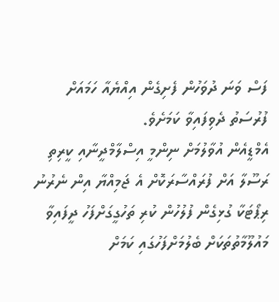ފަސް ވަނަ ދުވަހުން ފެށިގެން އިއްޔެއާ ހަމައަށް ފުރުސަތު ދެވިފައިވާ ކަމަށެވެ.
އެމްޑީއެން އުވާލުމަށް ނިންމީ އިސްލާމްދީނާއި ކީރިތި ރަސޫލާ އަށް ފުރައްސާރަކޮށް އެ ޖަމިއްޔާ އިން ނެރުނު ރިޕޯޓަކާ ގުޅިގެން ފުލުހުން ކުރި ތަހުގީގަށްފަހު ދީފައިވާ މައުލޫމާތުތަކަށް ބެލުމަށްފަހުގައި ކަމަށް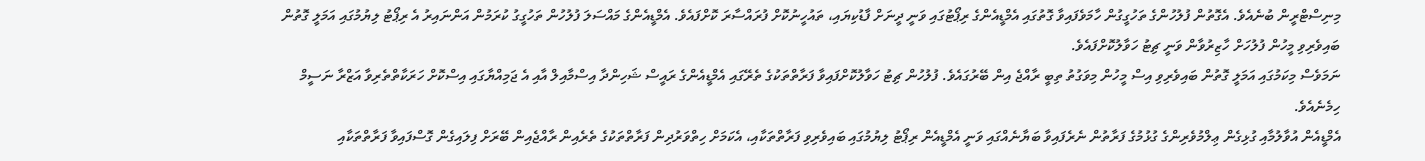މިނިސްޓްރީން ބުނެއެވެ. އެގޮތުން ފުލުހުންގެ ތަހުގީގުން ހާމަވެފައިވާ ގޮތުގައި އެމްޑީއެންގެ ރިޕޯޓުގައި ވަނީ ދީނަށް ފާޑުކިޔައި، ތައުހީނުކޮށް ފުރައްސާރަ ކޮށްފައެވެ. އެމްޑީއެންގެ މައްސަލަ ފުލުހުން ތަހުގީގު ކުރަމުން އަންނައިރު އެ ރިޕޯޓު ލިޔުމުގައި އަމަލީ ގޮތުން ބައިވެރިވި މީހުން ފުލުހަށް ހާޒިރުވާން ވަނީ ޗިޓު ހަވާލުކޮށްފައެވެ.
ނަމަވެސް މިކަމުގައި އަމަލީ ގޮތުން ބައިވެރިވި އިސް މީހުން މިވަގުތު ތިބީ ރާއްޖެ އިން ބޭރުގައެވެ. ފުލުހުން ޗިޓު ހަވާލުކޮށްފައިވާ ފަރާތްތަކުގެ ތެރޭގައި އެމްޑީއެންގެ ރައީސް ޝަހިންދާ އިސްމާއިލް އާއި އެ ޖަމިއްޔާގައި އިސްކޮށް ހަރަކާތްތެރިވާ އަޒްރާ ނަސީމް ހިމެނެއެވެ.
އެމްޑީއެން އުވާލުމާއި ގުޅިގެން ޢިލްމުވެރިންގެ ގުޅުމުގެ ފަރާތުން ނެރެފައިވާ ބަޔާނެއްގައި ވަނީ އެމްޑީއެން ރިޕޯޓު ލިޔުމުގައި ބައިވެރިވި ފަރާތްތަކާއި، އެކަމަށް ހިތްވަރުދިން ފަރާތްތަކުގެ ތެރެއިން ރާއްޖެއިން ބޭރަށް ފިލައިގެން ގޮސްފައިވާ ފަރާތްތަކާއި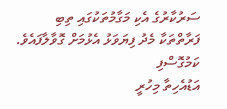ސަރުކާރުގެ އެކި މަގާމުތަކުގައި ތިބި ފަރާތްތަކާ މެދު ފިޔަވަޅު އެޅުމަށް ގޮވާލާފައެވެ.
ކަމުގޮސްފި
އަޑުއެހިތާ މިހުރީ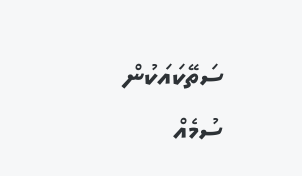ސަތޭކައަކުން ސުމެއް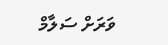ވަރަށް ސަލާމް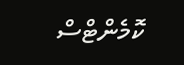ކޮމެންޓްސް